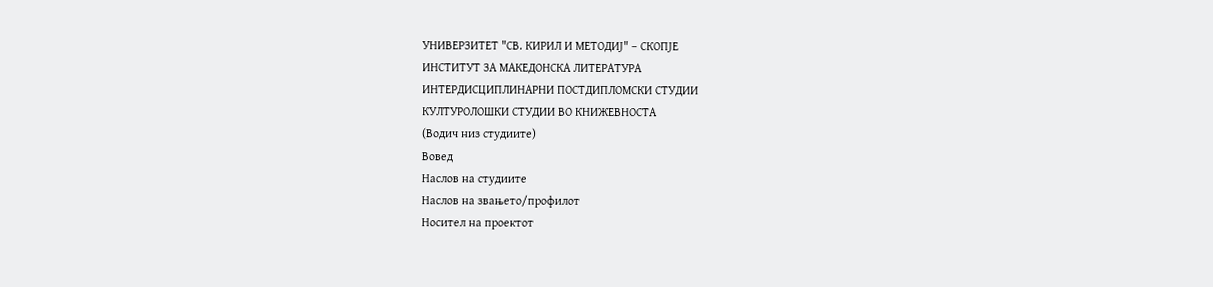УНИВЕРЗИТЕТ "СВ. КИРИЛ И МЕТОДИЈ" – СКОПЈЕ
ИНСТИТУТ ЗА МАКЕДОНСКА ЛИТЕРАТУРА
ИНТЕРДИСЦИПЛИНАРНИ ПОСТДИПЛОМСКИ СТУДИИ
КУЛТУРОЛОШКИ СТУДИИ ВО КНИЖЕВНОСТА
(Водич низ студиите)
Вовед
Наслов на студиите
Наслов на звањето/профилот
Носител на проектот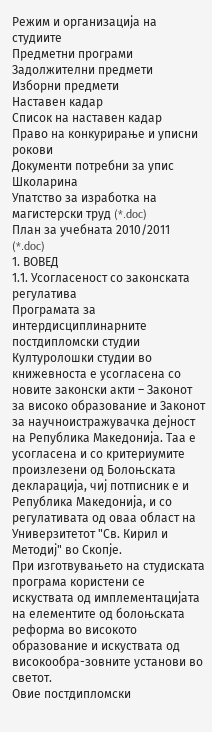Режим и организација на студиите
Предметни програми
Задолжителни предмети
Изборни предмети
Наставен кадар
Список на наставен кадар
Право на конкурирање и уписни рокови
Документи потребни за упис
Школарина
Упатство за изработка на магистерски труд (*.doc)
План за учебната 2010/2011 (*.doc)
1. ВОВЕД
1.1. Усогласеност со законската регулатива
Програмата за интердисциплинарните постдипломски студии Културолошки студии во книжевноста е усогласенa со новите законски акти – Законот за високо образование и Законот за научноистражувачка дејност на Република Македонија. Таа е усогласена и со критериумите произлезени од Болоњската декларација, чиј потписник е и Република Македонија, и со регулативатa од оваа област на Универзитетот "Св. Кирил и Методиј" во Скопје.
При изготвувањето на студиската програма користени се искуствата од имплементацијата на елементите од болоњската реформа во високото образование и искуствата од високообра-зовните установи во светот.
Овие постдипломски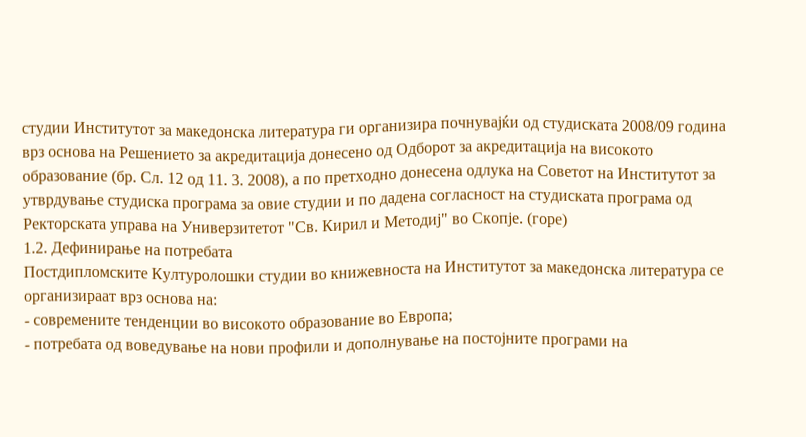студии Институтот за македонска литература ги организира почнувајќи од студиската 2008/09 година врз основа на Решението за акредитација донесено од Одборот за акредитација на високото образование (бр. Сл. 12 од 11. 3. 2008), а по претходно донесена одлука на Советот на Институтот за утврдување студиска програма за овие студии и по дадена согласност на студиската програма од Ректорската управа на Универзитетот "Св. Кирил и Методиј" во Скопје. (горе)
1.2. Дефинирање на потребата
Постдипломските Културолошки студии во книжевноста на Институтот за македонска литература се организираат врз основа на:
- современите тенденции во високото образование во Европа;
- потребата од воведување на нови профили и дополнување на постојните програми на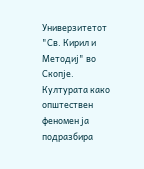Универзитетот "Св. Кирил и Методиј" во Скопје.
Културата како општествен феномен ја подразбира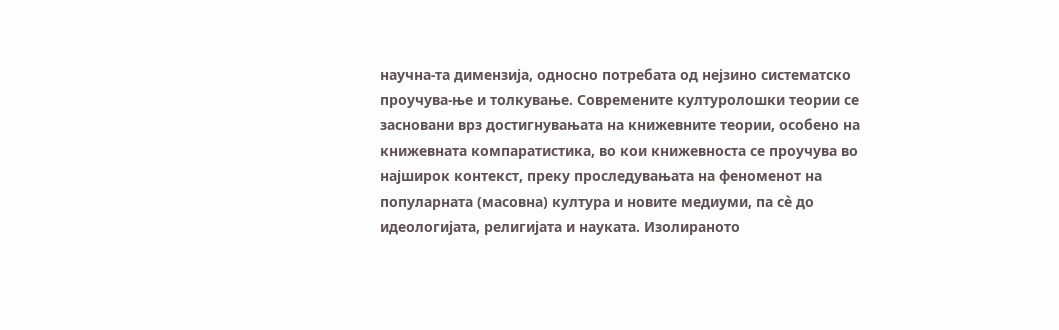научна-та димензија, односно потребата од нејзино систематско проучува-ње и толкување. Современите културолошки теории се засновани врз достигнувањата на книжевните теории, особено на книжевната компаратистика, во кои книжевноста се проучува во најширок контекст, преку проследувањата на феноменот на популарната (масовна) култура и новите медиуми, па сè до идеологијата, религијата и науката. Изолираното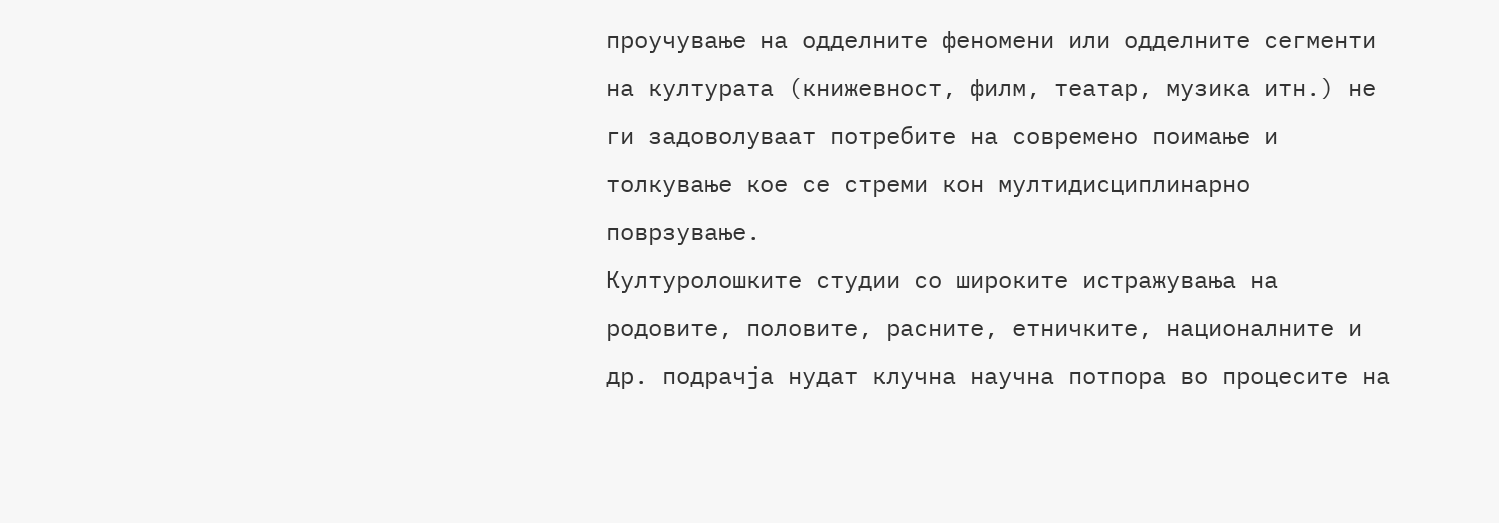проучување на одделните феномени или одделните сегменти на културата (книжевност, филм, театар, музика итн.) не ги задоволуваат потребите на современо поимање и толкување кое се стреми кон мултидисциплинарно поврзување.
Културолошките студии со широките истражувања на родовите, половите, расните, етничките, националните и др. подрачја нудат клучна научна потпора во процесите на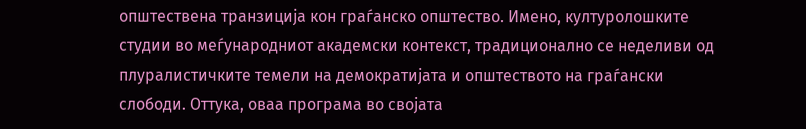општествена транзиција кон граѓанско општество. Имено, културолошките студии во меѓународниот академски контекст, традиционално се неделиви од плуралистичките темели на демократијата и општеството на граѓански слободи. Оттука, оваа програма во својата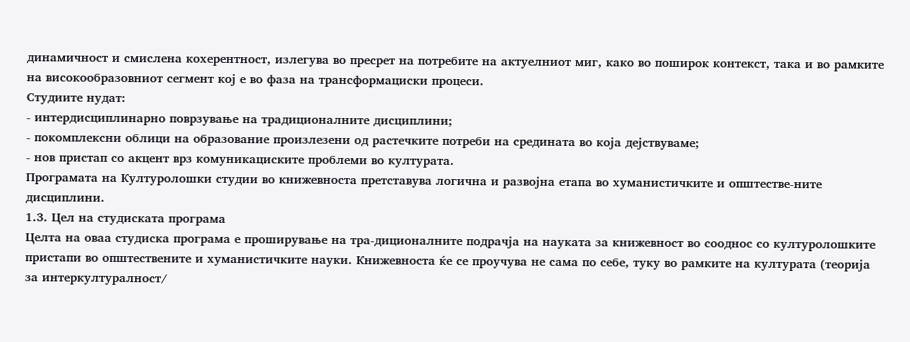динамичност и смислена кохерентност, излегува во пресрет на потребите на актуелниот миг, како во поширок контекст, така и во рамките на високообразовниот сегмент кој е во фаза на трансформациски процеси.
Студиите нудат:
- интердисциплинарно поврзување на традиционалните дисциплини;
- покомплексни облици на образование произлезени од растечките потреби на средината во која дејствуваме;
- нов пристап со акцент врз комуникациските проблеми во културата.
Програмата на Културолошки студии во книжевноста претставува логична и развојна етапа во хуманистичките и општестве-ните дисциплини.
1.3. Цел на студиската програма
Целта на оваа студиска програма е проширување на тра-диционалните подрачја на науката за книжевност во сооднос со културолошките пристапи во општествените и хуманистичките науки. Книжевноста ќе се проучува не сама по себе, туку во рамките на културата (теорија за интеркултуралност/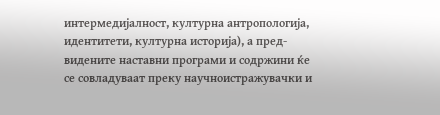интермедијалност, културна антропологија, идентитети, културна историја), а пред-видените наставни програми и содржини ќе се совладуваат преку научноистражувачки и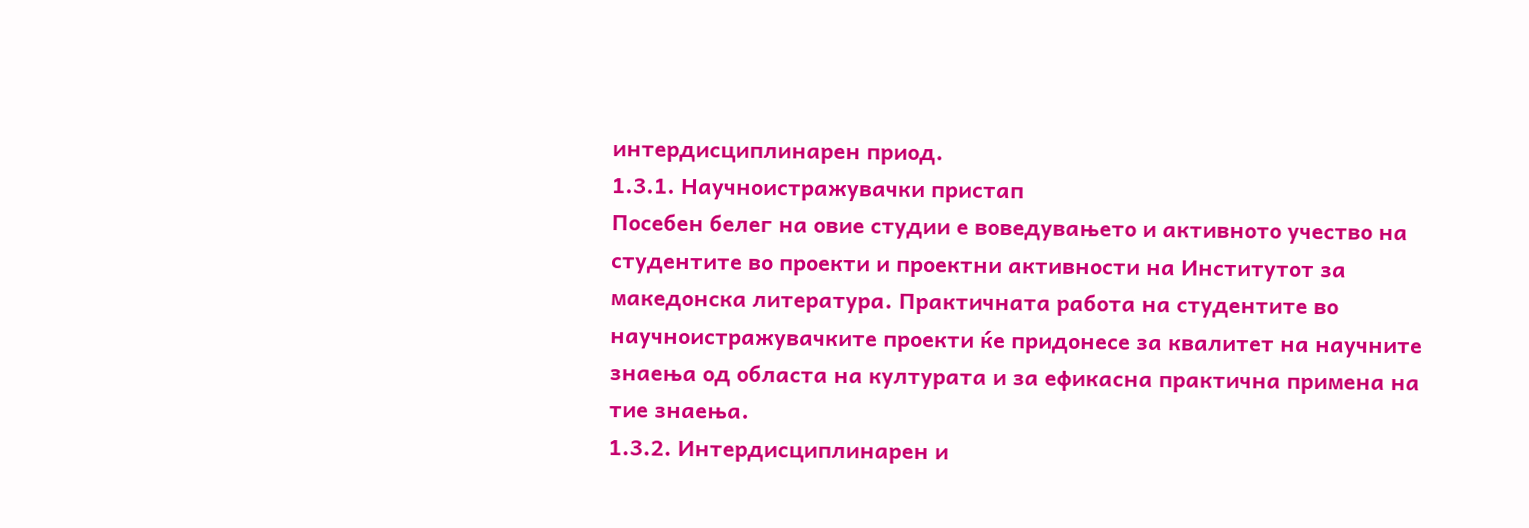интердисциплинарен приод.
1.3.1. Научноистражувачки пристап
Посебен белег на овие студии е воведувањето и активното учество на студентите во проекти и проектни активности на Институтот за македонска литература. Практичната работа на студентите во научноистражувачките проекти ќе придонесе за квалитет на научните знаења од областа на културата и за ефикасна практична примена на тие знаења.
1.3.2. Интердисциплинарен и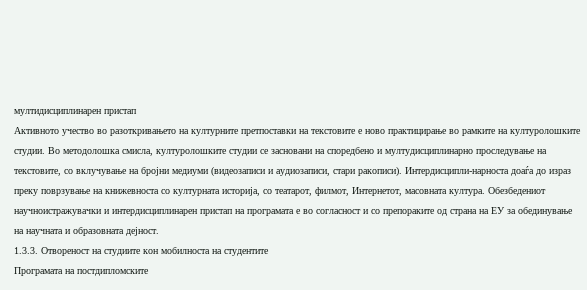мултидисциплинарен пристап
Активното учество во разоткривањето на културните претпоставки на текстовите е ново практицирање во рамките на културолошките студии. Во методолошка смисла, културолошките студии се засновани на споредбено и мултудисциплинарно проследување на текстовите, со вклучување на бројни медиуми (видеозаписи и аудиозаписи, стари ракописи). Интердисципли-нарноста доаѓа до израз преку поврзување на книжевноста со културната историја, со театарот, филмот, Интернетот, масовната култура. Обезбедениот научноистражувачки и интердисциплинарен пристап на програмата е во согласност и со препораките од страна на ЕУ за обединување на научната и образовната дејност.
1.3.3. Отвореност на студиите кон мобилноста на студентите
Програмата на постдипломските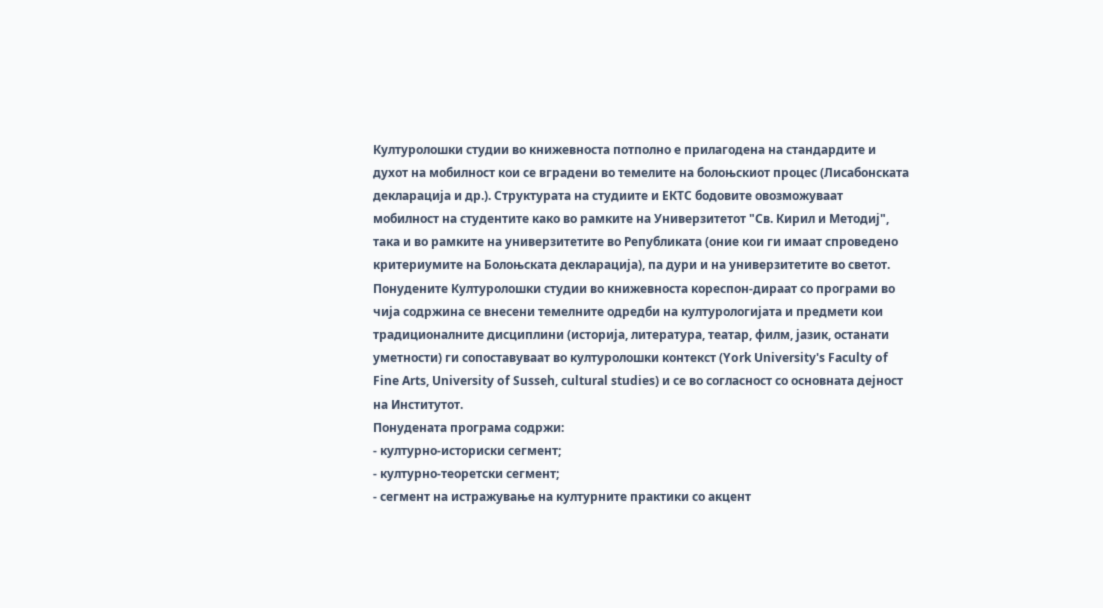Културолошки студии во книжевноста потполно е прилагодена на стандардите и духот на мобилност кои се вградени во темелите на болоњскиот процес (Лисабонската декларација и др.). Структурата на студиите и EКTС бодовите овозможуваат мобилност на студентите како во рамките на Универзитетот "Св. Кирил и Методиј", така и во рамките на универзитетите во Републиката (оние кои ги имаат спроведено критериумите на Болоњската декларација), па дури и на универзитетите во светот.
Понудените Културолошки студии во книжевноста кореспон-дираат со програми во чија содржина се внесени темелните одредби на културологијата и предмети кои традиционалните дисциплини (историја, литература, театар, филм, јазик, останати уметности) ги сопоставуваат во културолошки контекст (York University's Faculty of Fine Arts, University of Susseh, сultural studies) и се во согласност со основната дејност на Институтот.
Понудената програма содржи:
- културно-историски сегмент;
- културно-теоретски сегмент;
- сегмент на истражување на културните практики со акцент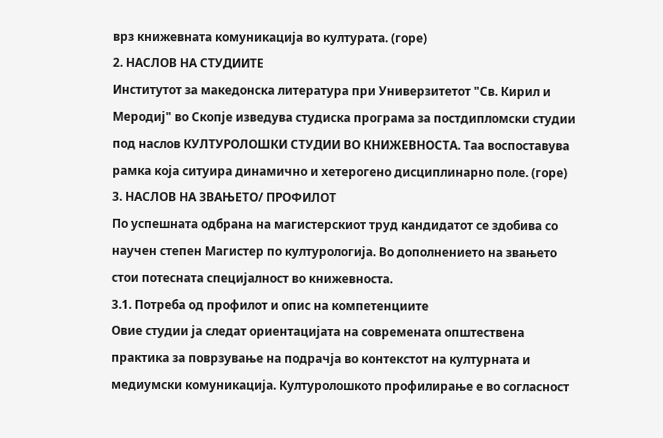врз книжевната комуникација во културата. (горе)
2. НАСЛОВ НА СТУДИИТЕ
Институтот за македонска литература при Универзитетот "Св. Кирил и Меродиј" во Скопје изведува студиска програма за постдипломски студии под наслов КУЛТУРОЛОШКИ СТУДИИ ВО КНИЖЕВНОСТА. Таа воспоставува рамка која ситуира динамично и хетерогено дисциплинарно поле. (горе)
3. НАСЛОВ НА ЗВАЊЕТО/ ПРОФИЛОТ
По успешната одбрана на магистерскиот труд кандидатот се здобива со научен степен Магистер по културологија. Во дополнението на звањето стои потесната специјалност во книжевноста.
3.1. Потреба од профилот и опис на компетенциите
Овие студии ја следат ориентацијата на современата општествена практика за поврзување на подрачја во контекстот на културната и медиумски комуникација. Културолошкото профилирање е во согласност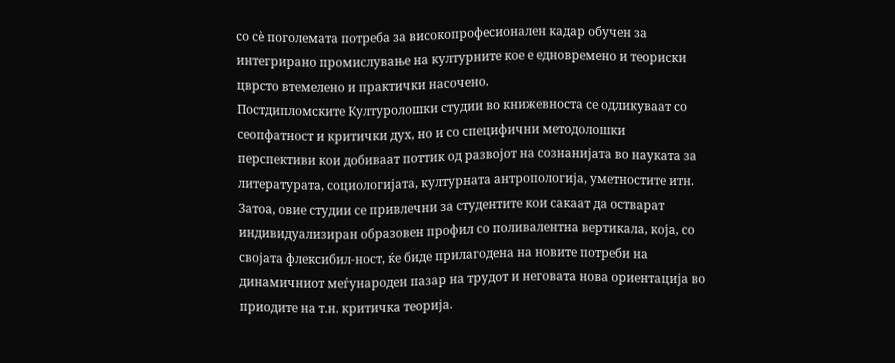со сè поголемата потреба за високопрофесионален кадар обучен за интегрирано промислување на културните кое е едновремено и теориски цврсто втемелено и практички насочено.
Постдипломските Културолошки студии во книжевноста се одликуваат со сеопфатност и критички дух, но и со специфични методолошки перспективи кои добиваат поттик од развојот на сознанијата во науката за литературата, социологијата, културната антропологија, уметностите итн. Затоа, овие студии се привлечни за студентите кои сакаат да остварат индивидуализиран образовен профил со поливалентна вертикала, која, со својата флексибил-ност, ќе биде прилагодена на новите потреби на динамичниот меѓународен пазар на трудот и неговата нова ориентација во приодите на т.н. критичка теорија.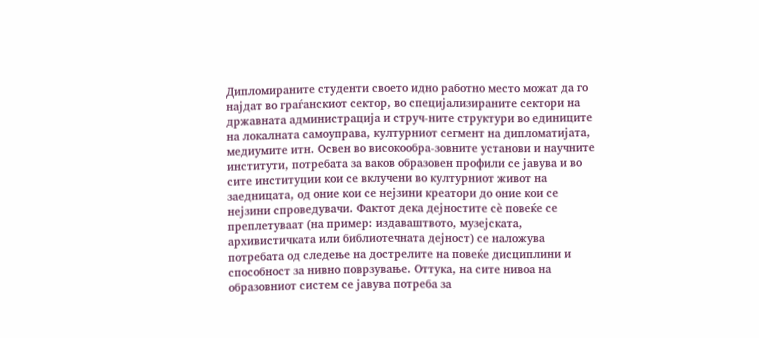Дипломираните студенти своето идно работно место можат да го најдат во граѓанскиот сектор, во специјализираните сектори на државната администрација и струч-ните структури во единиците на локалната самоуправа, културниот сегмент на дипломатијата, медиумите итн. Освен во високообра-зовните установи и научните институти, потребата за ваков образовен профили се јавува и во сите институции кои се вклучени во културниот живот на заедницата, од оние кои се нејзини креатори до оние кои се нејзини спроведувачи. Фактот дека дејностите сè повеќе се преплетуваат (на пример: издаваштвото, музејската, архивистичката или библиотечната дејност) се наложува потребата од следење на дострелите на повеќе дисциплини и способност за нивно поврзување. Оттука, на сите нивоа на образовниот систем се јавува потреба за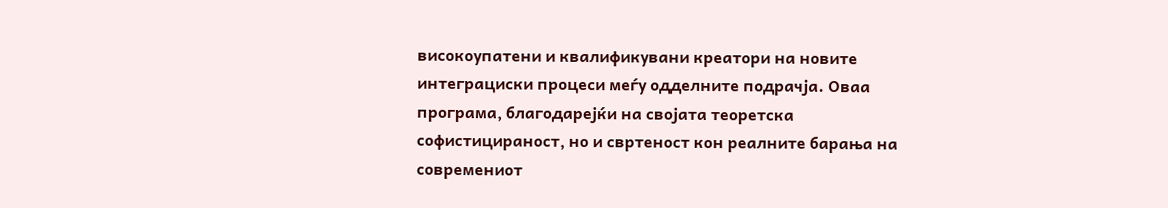високоупатени и квалификувани креатори на новите интеграциски процеси меѓу одделните подрачја. Оваа програма, благодарејќи на својата теоретска софистицираност, но и свртеност кон реалните барања на современиот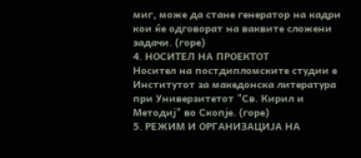миг, може да стане генератор на кадри кои ќе одговорат на ваквите сложени задачи. (горе)
4. НОСИТЕЛ НА ПРОЕКТОТ
Носител на постдипломските студии е Институтот за македонска литература при Универзитетот "Св. Кирил и Методиј" во Скопје. (горе)
5. РЕЖИМ И ОРГАНИЗАЦИЈА НА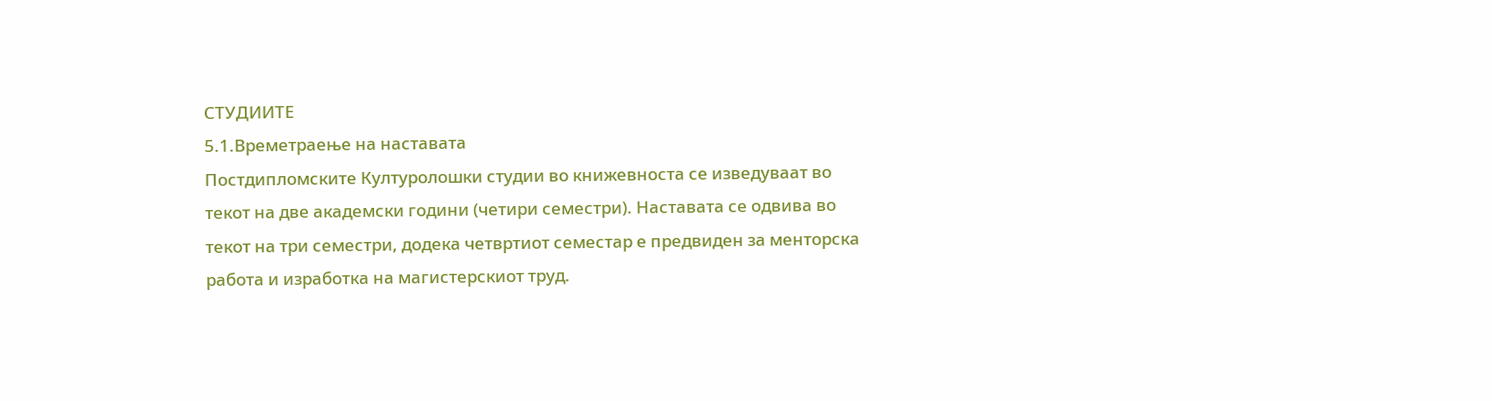СТУДИИТЕ
5.1.Времетраење на наставата
Постдипломските Културолошки студии во книжевноста се изведуваат во текот на две академски години (четири семестри). Наставата се одвива во текот на три семестри, додека четвртиот семестар е предвиден за менторскa работа и изработка на магистерскиот труд.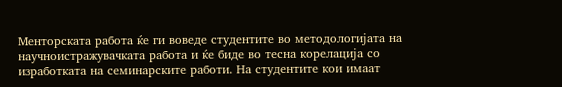Менторската работа ќе ги воведе студентите во методологијата на научноистражувачката работа и ќе биде во тесна корелација со изработката на семинарските работи. На студентите кои имаат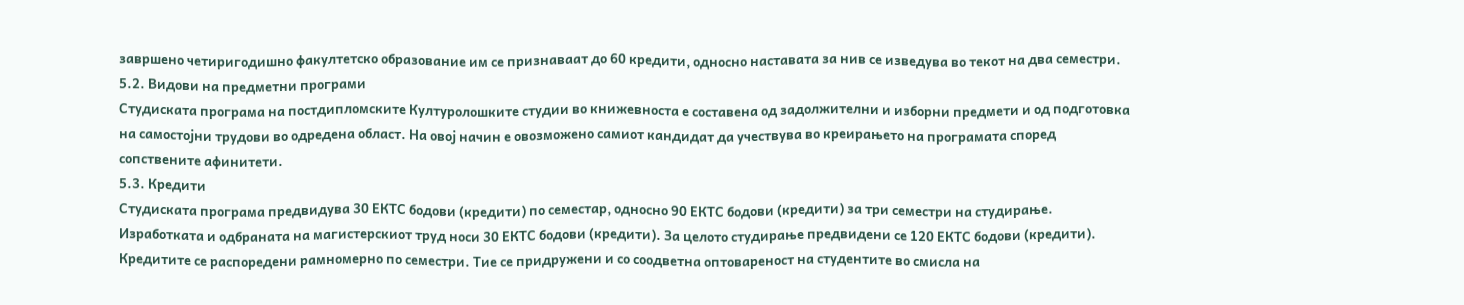завршено четиригодишно факултетско образование им се признаваат до 60 кредити, односно наставата за нив се изведува во текот на два семестри.
5.2. Видови на предметни програми
Студиската програма на постдипломските Културолошките студии во книжевноста е составена од задолжителни и изборни предмети и од подготовка на самостојни трудови во одредена област. На овој начин е овозможено самиот кандидат да учествува во креирањето на програмата според сопствените афинитети.
5.3. Кредити
Студиската програма предвидува 30 EКTС бодови (кредити) по семестар, односно 90 EКTС бодови (кредити) за три семестри на студирање. Изработката и одбраната на магистерскиот труд носи 30 EКTС бодови (кредити). За целото студирање предвидени се 120 EКTС бодови (кредити).
Кредитите се распоредени рамномерно по семестри. Тие се придружени и со соодветна оптовареност на студентите во смисла на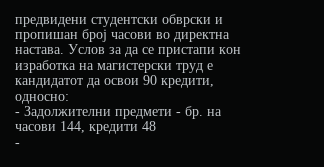предвидени студентски обврски и пропишан број часови во директна настава. Услов за да се пристапи кон изработка на магистерски труд е кандидатот да освои 90 кредити, односно:
- Задолжителни предмети - бр. на часови 144, кредити 48
-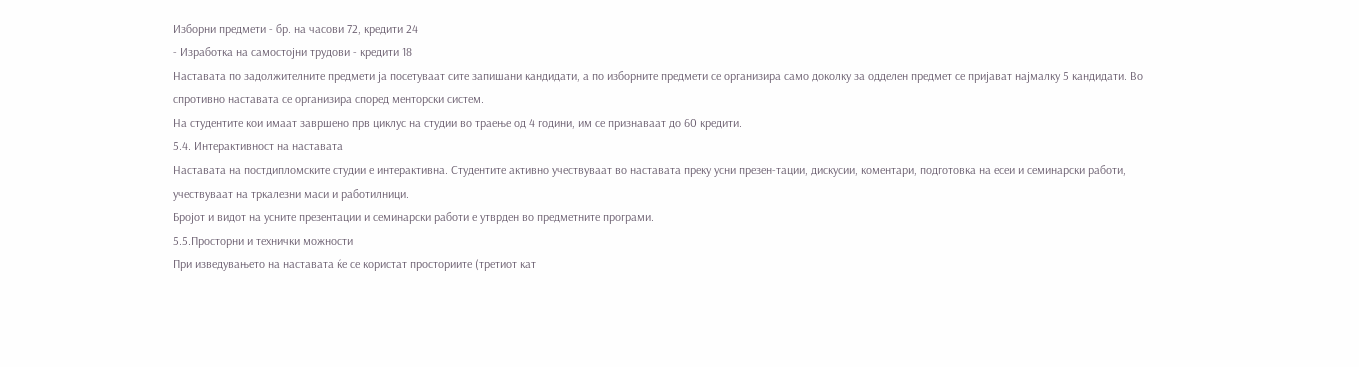Изборни предмети - бр. на часови 72, кредити 24
- Изработка на самостојни трудови - кредити 18
Наставата по задолжителните предмети ја посетуваат сите запишани кандидати, а по изборните предмети се организира само доколку за одделен предмет се пријават најмалку 5 кандидати. Во спротивно наставата се организира според менторски систем.
На студентите кои имаат завршено прв циклус на студии во траење од 4 години, им се признаваат до 60 кредити.
5.4. Интерактивност на наставата
Наставата на постдипломските студии е интерактивна. Студентите активно учествуваат во наставата преку усни презен-тации, дискусии, коментари, подготовка на есеи и семинарски работи, учествуваат на тркалезни маси и работилници.
Бројот и видот на усните презентации и семинарски работи е утврден во предметните програми.
5.5.Просторни и технички можности
При изведувањето на наставата ќе се користат просториите (третиот кат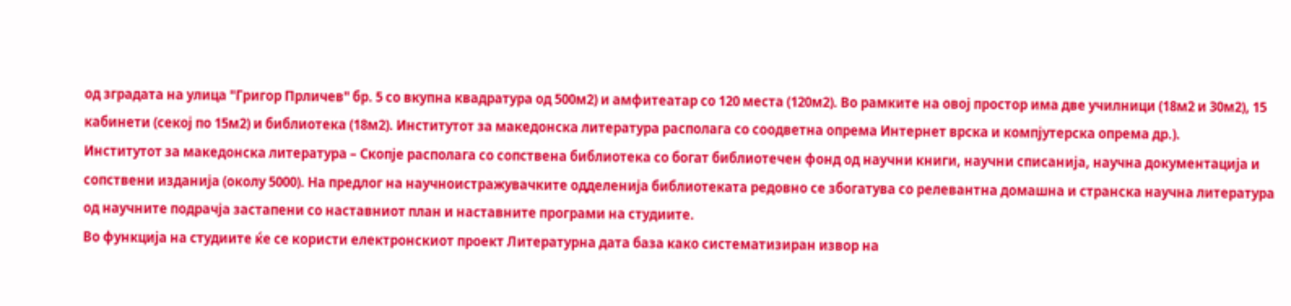од зградата на улица "Григор Прличев" бр. 5 со вкупна квадратура од 500м2) и амфитеатар со 120 места (120м2). Во рамките на овој простор има две училници (18м2 и 30м2), 15 кабинети (секој по 15м2) и библиотека (18м2). Институтот за македонска литература располага со соодветна опрема Интернет врска и компјутерска опрема др.).
Институтот за македонска литература – Скопје располага со сопствена библиотека со богат библиотечен фонд од научни книги, научни списанија, научна документација и сопствени изданија (околу 5000). На предлог на научноистражувачките одделенија библиотеката редовно се збогатува со релевантна домашна и странска научна литература од научните подрачја застапени со наставниот план и наставните програми на студиите.
Во функција на студиите ќе се користи електронскиот проект Литературна дата база како систематизиран извор на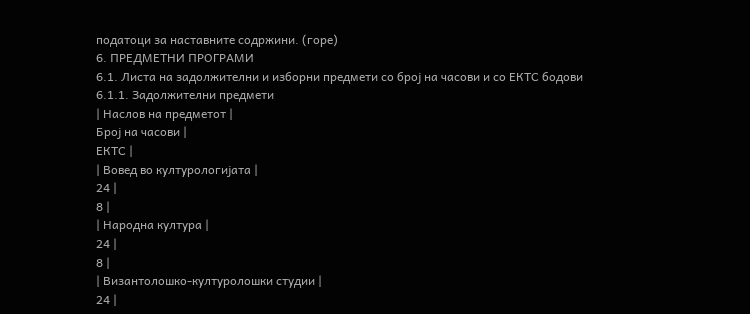податоци за наставните содржини. (горе)
6. ПРЕДМЕТНИ ПРОГРАМИ
6.1. Листа на задолжителни и изборни предмети со број на часови и со EКТС бодови
6.1.1. Задолжителни предмети
| Наслов на предметот |
Број на часови |
ЕКТС |
| Вовед во културологијата |
24 |
8 |
| Народна култура |
24 |
8 |
| Византолошко-културолошки студии |
24 |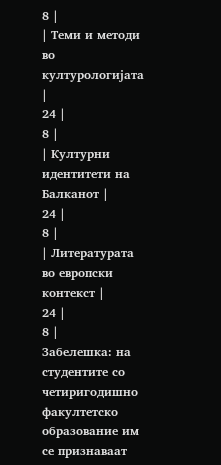8 |
| Теми и методи во културологијата |
24 |
8 |
| Културни идентитети на Балканот |
24 |
8 |
| Литературата во европски контекст |
24 |
8 |
Забелешка: на студентите со четиригодишно факултетско образование им се признаваат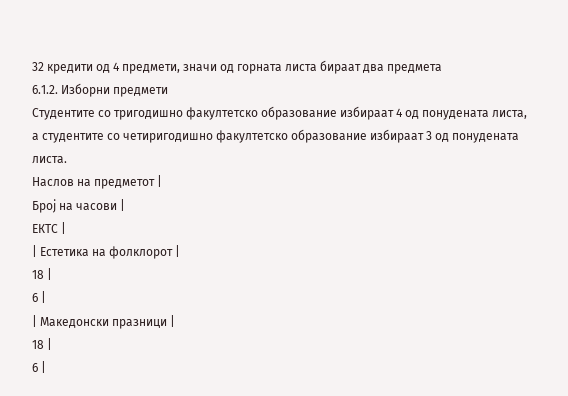32 кредити од 4 предмети, значи од горната листа бираат два предмета
6.1.2. Изборни предмети
Студентите со тригодишно факултетско образование избираат 4 од понудената листа, а студентите со четиригодишно факултетско образование избираат 3 од понудената листа.
Наслов на предметот |
Број на часови |
ЕКТС |
| Естетика на фолклорот |
18 |
6 |
| Македонски празници |
18 |
6 |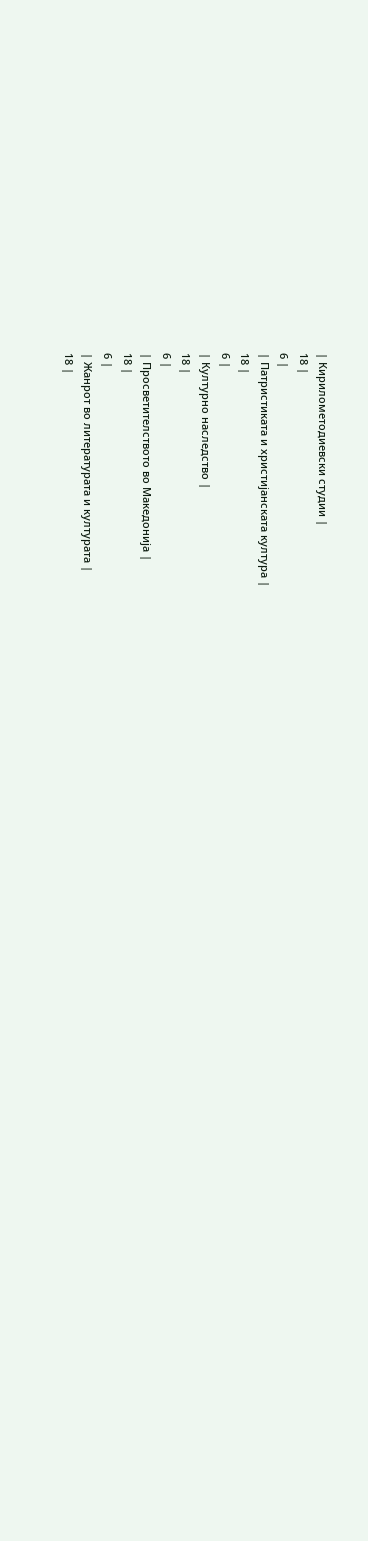| Кирилометодиевски студии |
18 |
6 |
| Патристиката и христијанската култура |
18 |
6 |
| Културно наследство |
18 |
6 |
| Просветителството во Македонија |
18 |
6 |
| Жанрот во литературата и културата |
18 |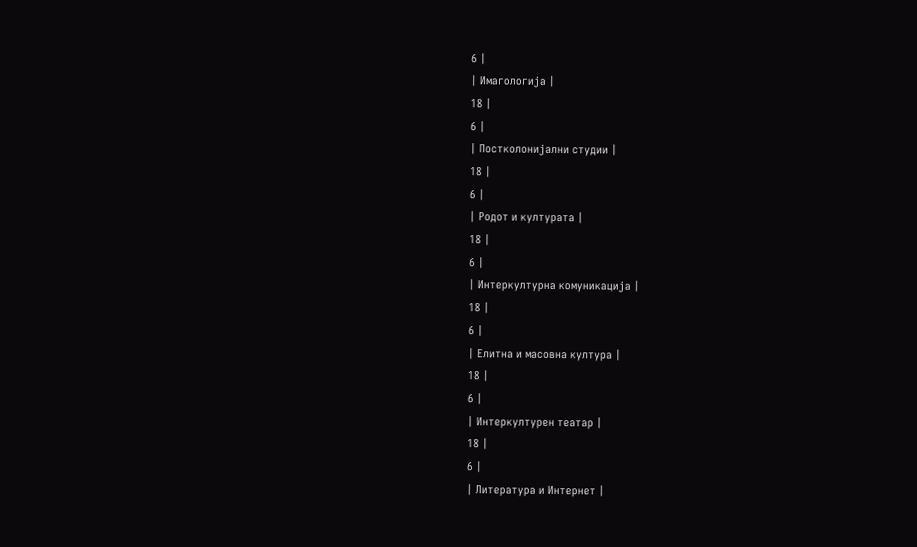6 |
| Имагологија |
18 |
6 |
| Постколонијални студии |
18 |
6 |
| Родот и културата |
18 |
6 |
| Интеркултурна комуникација |
18 |
6 |
| Елитна и масовна култура |
18 |
6 |
| Интеркултурен театар |
18 |
6 |
| Литература и Интернет |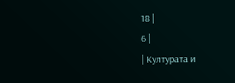18 |
6 |
| Културата и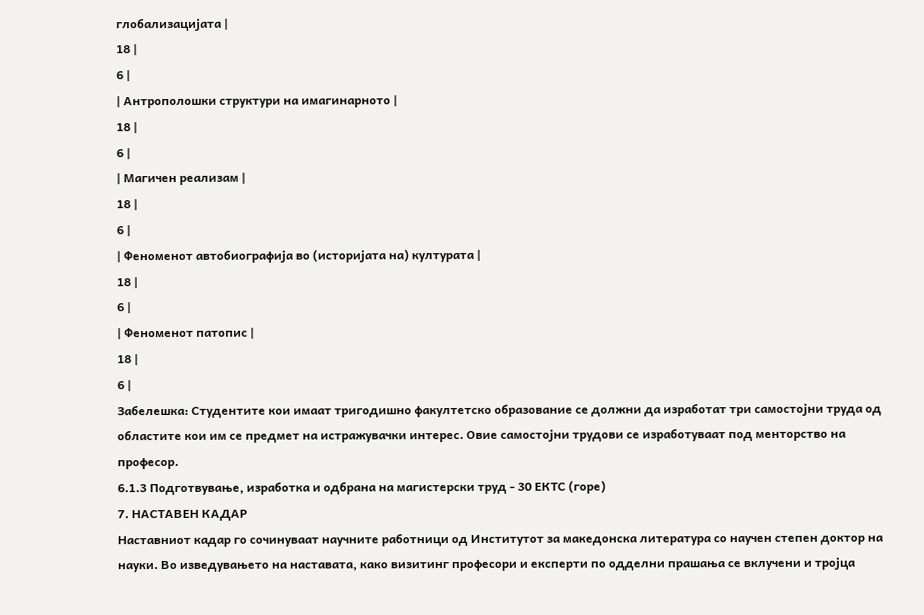глобализацијата |
18 |
6 |
| Антрополошки структури на имагинарното |
18 |
6 |
| Магичен реализам |
18 |
6 |
| Феноменот автобиографија во (историјата на) културата |
18 |
6 |
| Феноменот патопис |
18 |
6 |
Забелешка: Студентите кои имаат тригодишно факултетско образование се должни да изработат три самостојни труда од областите кои им се предмет на истражувачки интерес. Овие самостојни трудови се изработуваат под менторство на професор.
6.1.3 Подготвување, изработка и одбрана на магистерски труд - 30 ЕКТС (горе)
7. НАСТАВЕН КАДАР
Наставниот кадар го сочинуваат научните работници од Институтот за македонска литература со научен степен доктор на науки. Во изведувањето на наставата, како визитинг професори и експерти по одделни прашања се вклучени и тројца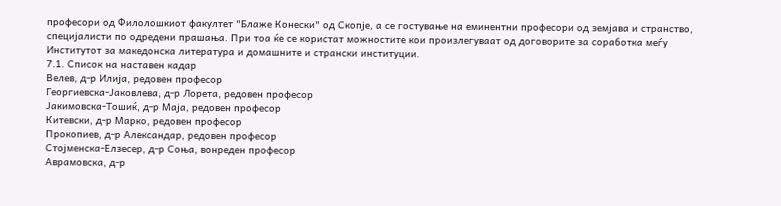професори од Филолошкиот факултет "Блаже Конески" од Скопје, а се гостување на еминентни професори од земјава и странство, специјалисти по одредени прашања. При тоа ќе се користат можностите кои произлегуваат од договорите за соработка меѓу Институтот за македонска литература и домашните и странски институции.
7.1. Список на наставен кадар
Велев, д-р Илија, редовен професор
Георгиевска-Јаковлева, д-р Лорета, редовен професор
Јакимовска-Тошиќ, д-р Маја, редовен професор
Китевски, д-р Марко, редовен професор
Прокопиев, д-р Александар, редовен професор
Стојменска-Елзесер, д-р Соња, вонреден професор
Аврамовска, д-р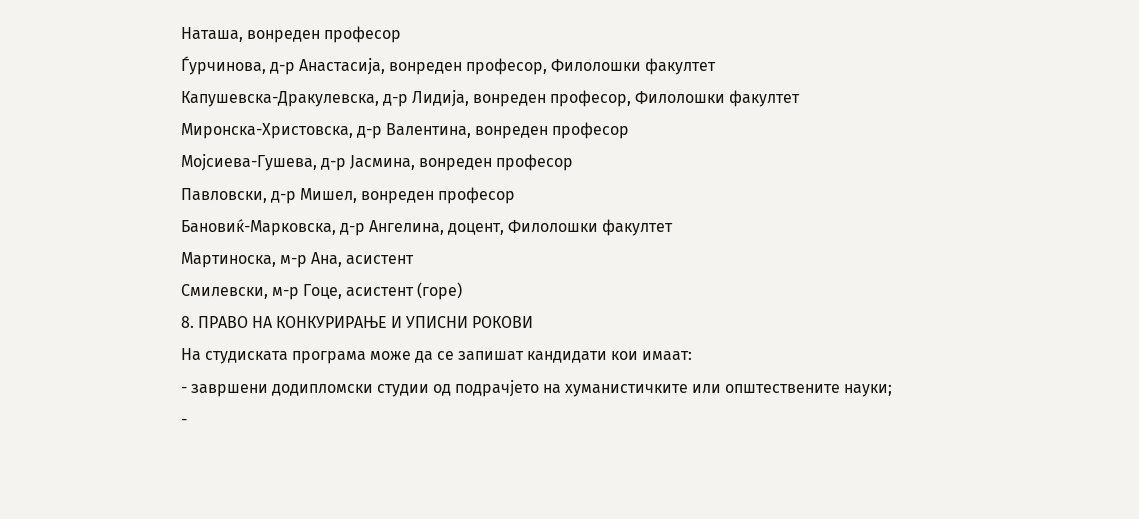Наташа, вонреден професор
Ѓурчинова, д-р Анастасија, вонреден професор, Филолошки факултет
Капушевска-Дракулевска, д-р Лидија, вонреден професор, Филолошки факултет
Миронска-Христовска, д-р Валентина, вонреден професор
Мојсиева-Гушева, д-р Јасмина, вонреден професор
Павловски, д-р Мишел, вонреден професор
Бановиќ-Марковска, д-р Ангелина, доцент, Филолошки факултет
Мартиноска, м-р Ана, асистент
Смилевски, м-р Гоце, асистент (горе)
8. ПРАВО НА КОНКУРИРАЊЕ И УПИСНИ РОКОВИ
На студиската програма може да се запишат кандидати кои имаат:
- завршени додипломски студии од подрачјето на хуманистичките или општествените науки;
-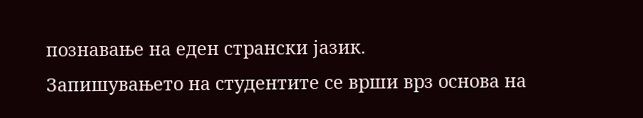познавање на еден странски јазик.
Запишувањето на студентите се врши врз основа на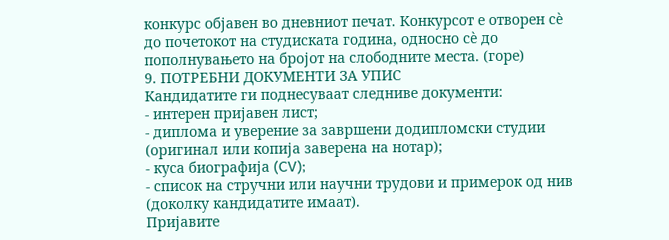конкурс објавен во дневниот печат. Конкурсот е отворен сè до почетокот на студиската година, односно сè до пополнувањето на бројот на слободните места. (горе)
9. ПОТРЕБНИ ДОКУМЕНТИ ЗА УПИС
Кандидатите ги поднесуваат следниве документи:
- интерен пријавен лист;
- диплома и уверение за завршени додипломски студии (оригинал или копија заверена на нотар);
- куса биографија (CV);
- список на стручни или научни трудови и примерок од нив (доколку кандидатите имаат).
Пријавите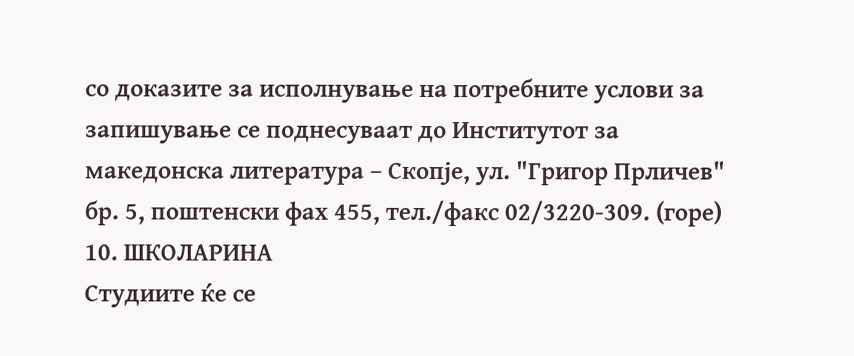со доказите за исполнување на потребните услови за запишување се поднесуваат до Институтот за македонска литература – Скопје, ул. "Григор Прличев" бр. 5, поштенски фах 455, тел./факс 02/3220-309. (горе)
10. ШКОЛАРИНА
Студиите ќе се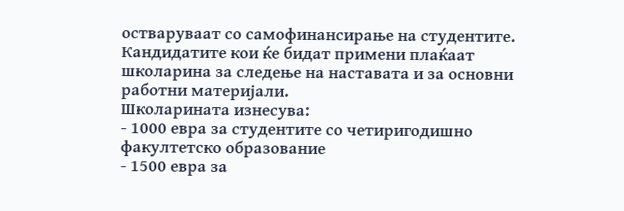остваруваат со самофинансирање на студентите.
Кандидатите кои ќе бидат примени плаќаат школарина за следење на наставата и за основни работни материјали.
Школарината изнесува:
- 1000 евра за студентите со четиригодишно факултетско образование
- 1500 евра за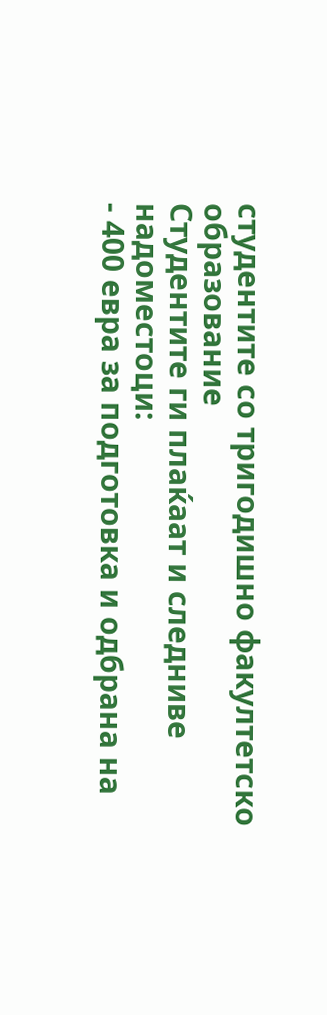студентите со тригодишно факултетско образование
Студентите ги плаќаат и следниве надоместоци:
- 400 евра за подготовка и одбрана на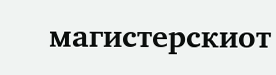магистерскиот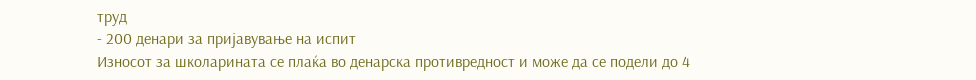труд
- 200 денари за пријавување на испит
Износот за школарината се плаќа во денарска противредност и може да се подели до 4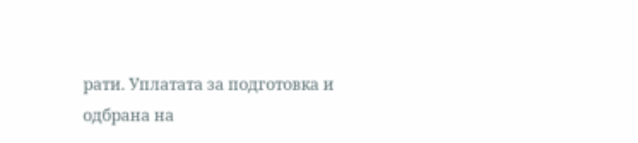рати. Уплатата за подготовка и одбрана на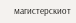магистерскиот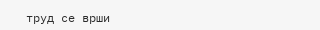труд се врши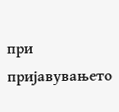при пријавувањето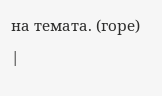на темата. (горе)
|